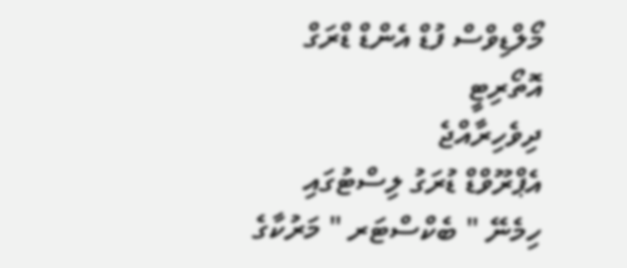މޯލްޑިވްސް ފުޑް އެންޑް ޑްރަގް އޮތޯރިޓީ
ދިވެހިރާއްޖެ
އެޕްރޫވްޑް ޑުރަގު ލިސްޓުގައި ހިމެނޭ " ބެކްސްޓަރ " މަރުކާގެ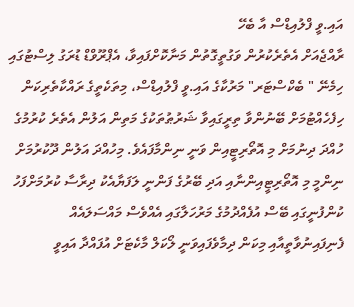އައި.ވީ ފްލުއިޑްސް އާ ބެހޭ
ރާއްޖެއަށް އެތެރެކުރުން ވަގުތީގޮތުން މަނާކޮށްފައިވާ، އެޕްރޫވްޑް ޑުރަގު ލިސްޓުގައި ހިމެނޭ " ބެކްސްޓަރ" މަރުކާގެ އައި.ވީ ފްލުއިޑްސް، މިތަކެތީގެ ރައްކާތެރިކަން ހިފެހެއްޓުމަށް ބޭނުންވާ ތިރީގައިވާ ޝަރުޠުތަކުގެ މަތިން އަލުން އެތެރެ ކުރުމުގެ ހުއްދަ ދިނުމަށް މި އޮތޯރިޓީއިން ވަނީ ނިންމާފައެވެ. މިހުއްދަ އަލުން ދޫކުރުމަށް ނިންމީ މި އޮތޯރިޓީއިންނާއި އަދި ބޭރުގެ ފަންނީ ލަފަޔާއެކު ދިރާސާ ކުރުމަށްފަހު ކުންފުނީގައި ބޭސް އުފެއްދުމުގެ މަރުހަލާގައި އެއްވެސް މައްސަލައެއް ފެނިފައިނުވާތީއާއި މިކަން ދިމާވެފައިވަނީ ލޯކަލް މާކެޓަށް އުފައްދާ އައިވީ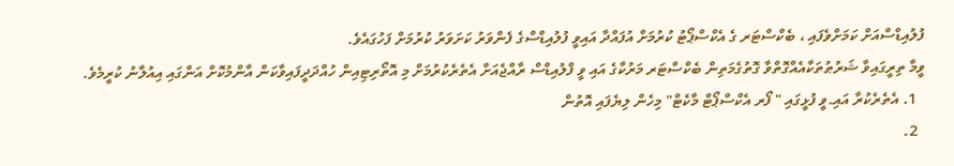ފުލުއިޑްސްއަށް ކަމަށްވެފައި ، ބެކްސްޓަރ ގެ އެކްސްޕޯޓު ކުރުމަށް އުފައްދާ އައިވީ ފުލުއިޑްސްގެ ފެންވަރު ކަށަވަރު ކުރުމަށް ފަހުގައެވެ.
ވީމާ ތިރީގައިވާ ޝަރުޠުތަކާއެއްގޮތްވާ ގޮތުގެމަތިން ބެކްސްޓަރ މަރުކާގެ އައި ވީ ފްލުއިޑްސް ރާއްޖެއަށް އެތެރެކުރުމަށް މި އޮތޯރިޓިއިން ހުއްދަދީފައިވާކަން އާންމުކޮށް އަންގައި އިއުލާނު ކުރީމެވެ.
  1. އެތެރެކުރާ އައި.ވީ ފުޅީގައި " ފޯރ އެކްސްޕޯޓް މާކެޓް" މިހެން ލިޔެފައި އޮތުން
  2.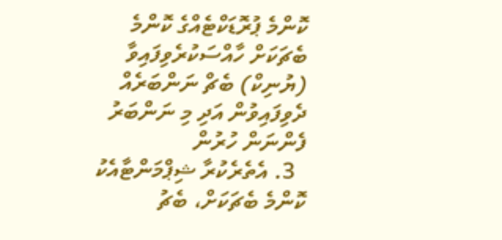ކޮންމެ ޕުރޮޑަކްޓެއްގެ ކޮންމެ ބެޗަކަށް ހާއްސަކުރެވިފައިވާ (ޔުނިކް) ބެޗް ނަންބަރެއް ދެވިފައިވުން އަދި މި ނަންބަރު ފެންނަން ހުރުން
  3. އެތެރެކުރާ ޝިޕްމަންޓާއެކު ކޮންމެ ބެޗަކަށް، ބެޗު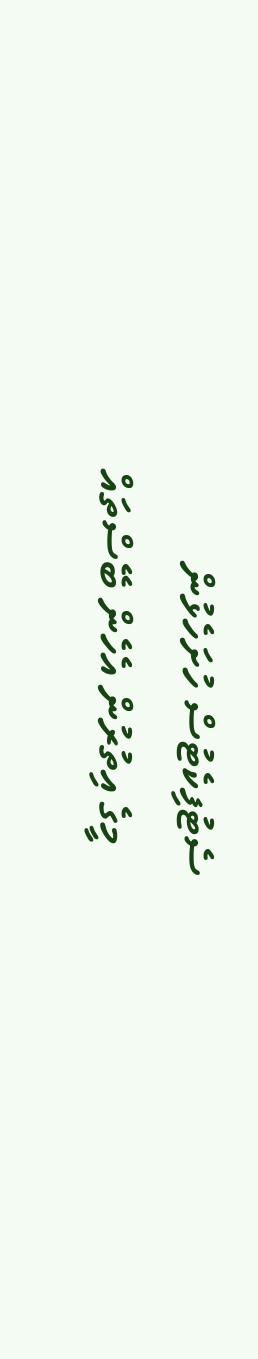ސެޓުފިކެޓުސް ހުށަހެޅުން
   މީގެ އިތުރުން އެހެން ބޭސްތައް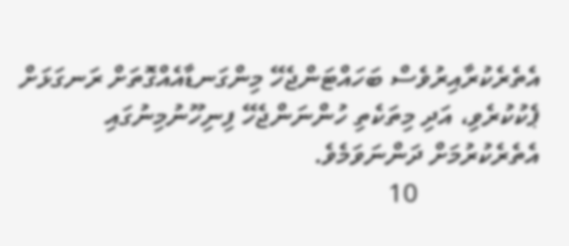އެތެރެކުރާއިރުވެސް ބަހައްޓަންޖެހޭ މިންގަނޑާއެއްގޮތަށް ރަނގަޅަށް ޕެކުކުރެވި، އަދި މިތަކެތި ހުންނަންޖެހޭ ފިނިހޫނުމިނުގައި އެތެރެކުރުމަށް ދަންނަވަމެވެ.
                  10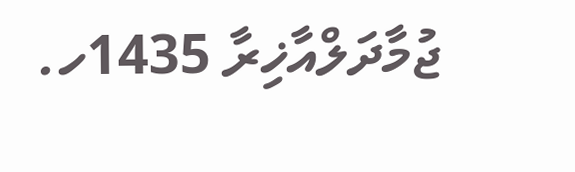ޖުމާދަލްއާޚިރާ 1435ހ.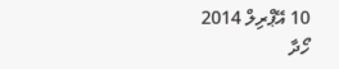10 އޭޕްރިލް 2014
ހޯދާ